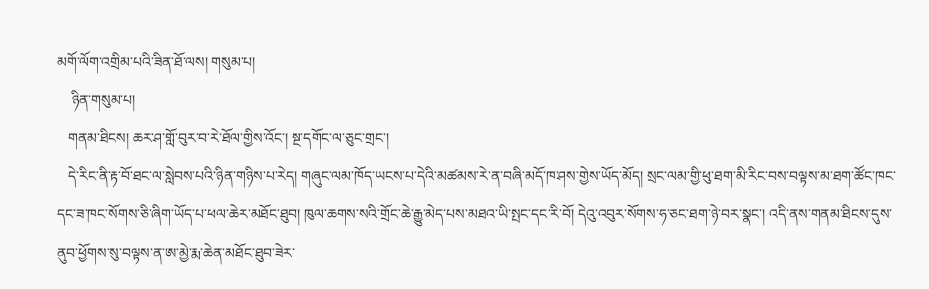མགོ་ལོག་འགྲིམ་པའི་ཟིན་ཐོ་ལས། གསུམ་པ།
    ཉིན་གསུམ་པ།
   གནམ་ཐིངས། ཆར་ཤ་གློ་བུར་བ་རེ་ཐོལ་གྱིས་འོང་། སྔ་དགོང་ལ་ཅུང་གྲང་།
   དེ་རིང་ནི་རྟ་བོ་ཐང་ལ་སླེབས་པའི་ཉིན་གཉིས་པ་རེད། གཞུང་ལམ་ཁོད་ཡངས་པ་དེའི་མཚམས་རེ་ན་བཞི་མདོ་ཁ་ཤས་གྱེས་ཡོད་མོད། སྲང་ལམ་གྱི་ཕུ་ཐག་མི་རིང་བས་བལྟས་མ་ཐག་ཚོང་ཁང་དང་ཟ་ཁང་སོགས་ཅི་ཞིག་ཡོད་པ་ཕལ་ཆེར་མཐོང་ཐུབ། ཁུལ་ཆགས་སའི་གྲོང་ཆེ་རྒྱུ་མེད་པས་མཐའ་ཡི་སྤང་དང་རི་བོ། དེའུ་འབུར་སོགས་ཧ་ཅང་ཐག་ཉེ་བར་སྣང་། འདི་ནས་གནམ་ཐིངས་དུས་ནུབ་ཕྱོགས་སུ་བལྟས་ན་ཨ་མྱེ་རྨ་ཆེན་མཐོང་ཐུབ་ཟེར་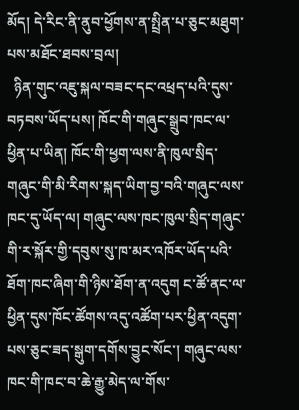མོད། དེ་རིང་ནི་ནུབ་ཕྱོགས་ན་སྤྲིན་པ་ཅུང་མཐུག་པས་མཐོང་ཐབས་བྲལ།
  ཉིན་གུང་འཇུ་སྐལ་བཟང་དང་འཕྲད་པའི་དུས་བཏབས་ཡོད་པས། ཁོང་གི་གཞུང་སྒྲུབ་ཁང་ལ་ཕྱིན་པ་ཡིན། ཁོང་གི་ཕྱག་ལས་ནི་ཁུལ་སྲིད་གཞུང་གི་མི་རིགས་སྐད་ཡིག་བྱ་བའི་གཞུང་ལས་ཁང་དུ་ཡོད་ལ། གཞུང་ལས་ཁང་ཁུལ་སྲིད་གཞུང་གི་ར་སྐོར་གྱི་དབུས་སུ་ཁ་མར་འཁོར་ཡོད་པའི་ཐོག་ཁང་ཞིག་གི་ཉིས་ཐོག་ན་འདུག ང་ཚོ་ནང་ལ་ཕྱིན་དུས་ཁོང་ཚོགས་འདུ་འཚོག་པར་ཕྱིན་འདུག་པས་ཅུང་ཟད་སྒུག་དགོས་བྱུང་སོང་། གཞུང་ལས་ཁང་གི་ཁང་བ་ཆེ་རྒྱུ་མེད་ལ་གོས་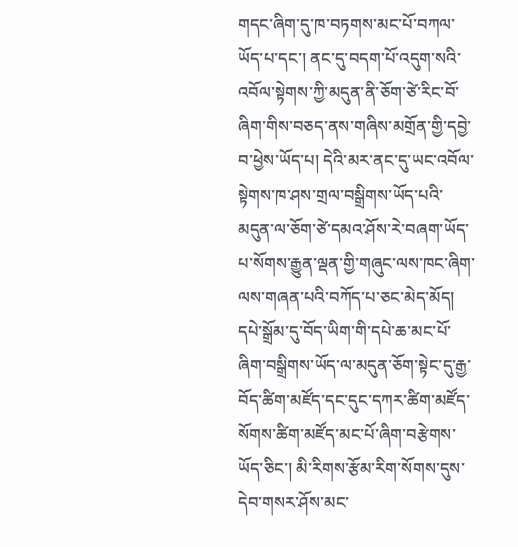གདང་ཞིག་དུ་ཁ་བཏགས་མང་པོ་བཀལ་ཡོད་པ་དང་། ནང་དུ་བདག་པོ་འདུག་སའི་འབོལ་སྟེགས་ཀྱི་མདུན་ནི་ཅོག་ཙེ་རིང་བོ་ཞིག་གིས་བཅད་ནས་གཞིས་མགྲོན་གྱི་དབྱེ་བ་ཕྱེས་ཡོད་པ། དེའི་མར་ནང་དུ་ཡང་འབོལ་སྟེགས་ཁ་ཤས་གྲལ་བསྒྲིགས་ཡོད་པའི་མདུན་ལ་ཅོག་ཙེ་དམའ་ཤོས་རེ་བཞག་ཡོད་པ་སོགས་རྒྱུན་ལྡན་གྱི་གཞུང་ལས་ཁང་ཞིག་ལས་གཞན་པའི་བཀོད་པ་ཅང་མེད་མོད། དཔེ་སྒྲོམ་དུ་བོད་ཡིག་གི་དཔེ་ཆ་མང་པོ་ཞིག་བསྒྲིགས་ཡོད་ལ་མདུན་ཅོག་སྟེང་དུ་རྒྱ་བོད་ཚིག་མཛོད་དང་དུང་དཀར་ཚིག་མཛོད་སོགས་ཚིག་མཛོད་མང་པོ་ཞིག་བརྩེགས་ཡོད་ཅིང་། མི་རིགས་རྩོམ་རིག་སོགས་དུས་དེབ་གསར་ཤོས་མང་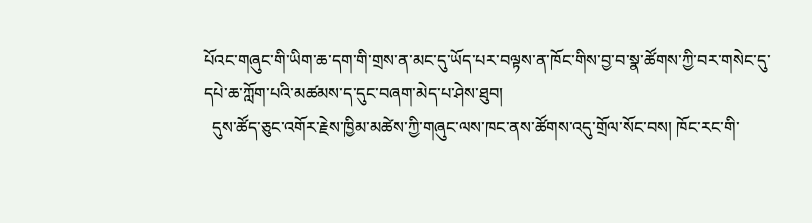པོའང་གཞུང་གི་ཡིག་ཆ་དག་གི་གྲས་ན་མང་དུ་ཡོད་པར་བལྟས་ན་ཁོང་གིས་བྱ་བ་སྣ་ཚོགས་ཀྱི་བར་གསེང་དུ་དཔེ་ཆ་ཀློག་པའི་མཚམས་ད་དུང་བཞག་མེད་པ་ཤེས་ཐུབ།
  དུས་ཚོད་ཅུང་འགོར་རྗེས་ཁྱིམ་མཚེས་ཀྱི་གཞུང་ལས་ཁང་ནས་ཚོགས་འདུ་གྲོལ་སོང་བས། ཁོང་རང་གི་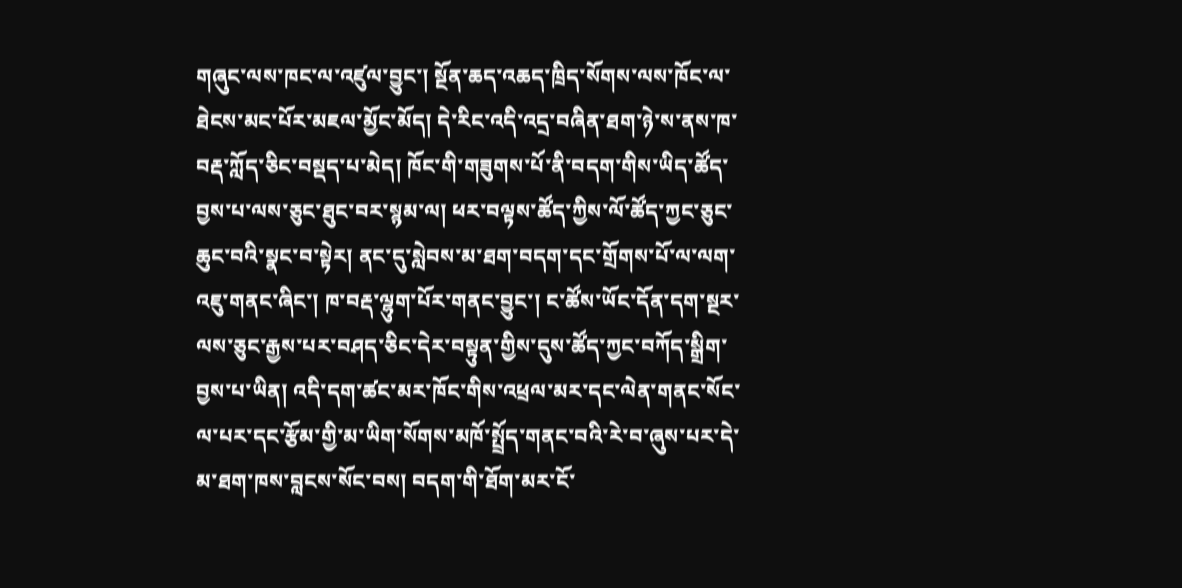གཞུང་ལས་ཁང་ལ་འཛུལ་བྱུང་། སྔོན་ཆད་འཆད་ཁྲིད་སོགས་ལས་ཁོང་ལ་ཐེངས་མང་པོར་མཇལ་མྱོང་མོད། དེ་རིང་འདི་འདྲ་བཞིན་ཐག་ཉེ་ས་ནས་ཁ་བརྡ་ཀློད་ཅིང་བསྡད་པ་མེད། ཁོང་གི་གཟུགས་པོ་ནི་བདག་གིས་ཡིད་ཚོད་བྱས་པ་ལས་ཅུང་ཐུང་བར་སྙམ་ལ། ཕར་བལྟས་ཚོད་ཀྱིས་ལོ་ཚོད་ཀྱང་ཅུང་ཆུང་བའི་སྣང་བ་སྟེར། ནང་དུ་སླེབས་མ་ཐག་བདག་དང་གྲོགས་པོ་ལ་ལག་འཇུ་གནང་ཞིང་། ཁ་བརྡ་ལྷུག་པོར་གནང་བྱུང་། ང་ཚོས་ཡོང་དོན་དག་སྔར་ལས་ཅུང་རྒྱས་པར་བཤད་ཅིང་དེར་བསྟུན་གྱིས་དུས་ཚོད་ཀྱང་བཀོད་སྒྲིག་བྱས་པ་ཡིན། འདི་དག་ཚང་མར་ཁོང་གིས་འཕྲལ་མར་དང་ལེན་གནང་སོང་ལ་པར་དང་རྩོམ་གྱི་མ་ཡིག་སོགས་མཁོ་སྤྲོད་གནང་བའི་རེ་བ་ཞུས་པར་དེ་མ་ཐག་ཁས་བླངས་སོང་བས། བདག་གི་ཐོག་མར་ངོ་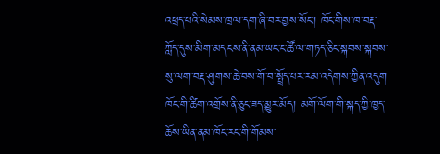འཕྲད་པའི་སེམས་ཁྲལ་དག་ཞི་བར་བྱས་སོང་། ཁོང་གིས་ཁ་བརྡ་ཀློད་དུས་མིག་མདངས་ནི་ནམ་ཡང་ང་ཚོ་ལ་གཏད་ཅིང་སྐབས་སྐབས་སུ་ལག་བརྡ་ཤུགས་ཆེ་བས་གོ་བ་སྤྲོད་པར་རམ་འདེགས་ཀྱིན་འདུག ཁོང་གི་ཚིག་འགྲོས་ནི་ཅུང་ཟད་མྱུར་མོད། མགོ་ལོག་གི་སྐད་ཀྱི་ཁྱད་ཆོས་ཡིན་ནམ་ཁོང་རང་གི་གོམས་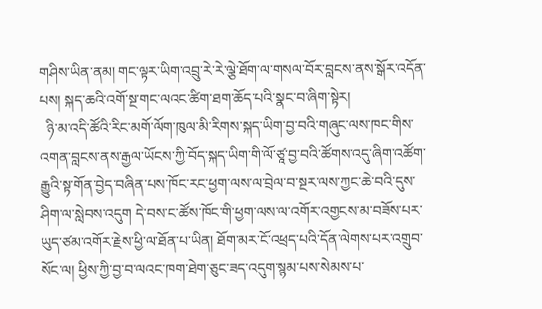གཤིས་ཡིན་ནམ། གང་ལྟར་ཡིག་འབྲུ་རེ་རེ་ལྕེ་ཐོག་ལ་གསལ་བོར་བླངས་ནས་སྒོར་འདོན་པས། སྐད་ཆའི་འགོ་སྔ་གང་ལའང་ཚིག་ཐག་ཆོད་པའི་སྣང་བ་ཞིག་སྟེར།
  ཉི་མ་འདི་ཚོའི་རིང་མགོ་ལོག་ཁུལ་མི་རིགས་སྐད་ཡིག་བྱ་བའི་གཞུང་ལས་ཁང་གིས་འགན་བླངས་ནས་རྒྱལ་ཡོངས་ཀྱི་བོད་སྐད་ཡིག་གི་ལོ་ཙཱ་བྱ་བའི་ཚོགས་འདུ་ཞིག་འཚོག་རྒྱུའི་སྟ་གོན་བྱེད་བཞིན་པས་ཁོང་རང་ཕྱག་ལས་ལ་བྲེལ་བ་སྔར་ལས་ཀྱང་ཆེ་བའི་དུས་ཤིག་ལ་སླེབས་འདུག དེ་བས་ང་ཚོས་ཁོང་གི་ཕྱག་ལས་ལ་འགོར་འགྱངས་མ་བཟོས་པར་ཡུད་ཙམ་འགོར་རྗེས་ཕྱི་ལ་ཐོན་པ་ཡིན། ཐོག་མར་ངོ་འཕྲད་པའི་དོན་ལེགས་པར་འགྲུབ་སོང་ལ། ཕྱིས་ཀྱི་བྱ་བ་ལའང་ཁག་ཐེག་ཅུང་ཟད་འདུག་སྙམ་པས་སེམས་པ་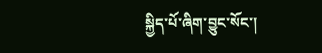སྐྱིད་པོ་ཞིག་བྱུང་སོང་།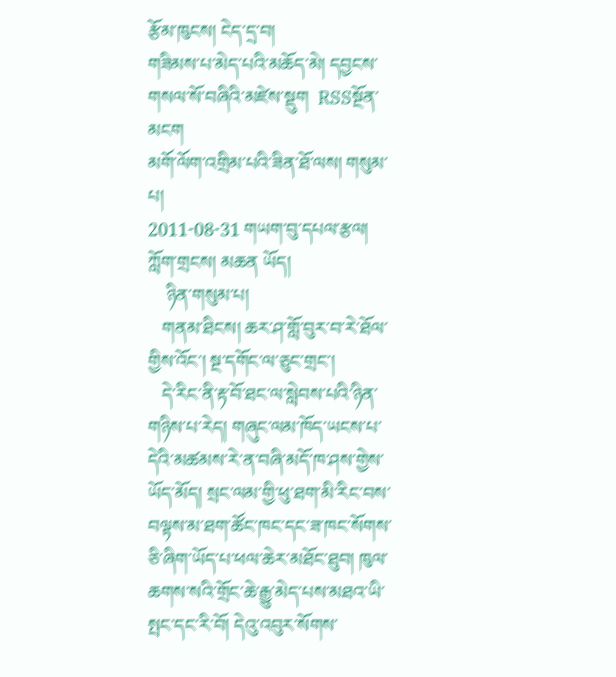རྩོམ་ཁུངས། ངེད་དྲ་བ།
གཟིམས་པ་མེད་པའི་མཆོད་མེ། དབྱངས་གསལ་སོ་བཞིའི་མཛེས་སྡུག  RSSསྔོན་མངག
མགོ་ལོག་འགྲིམ་པའི་ཟིན་ཐོ་ལས། གསུམ་པ།
2011-08-31 གཡག་བུ་དཔལ་རྩལ། ཀློག་གྲངས། མཆན ཡོད།
    ཉིན་གསུམ་པ།
   གནམ་ཐིངས། ཆར་ཤ་གློ་བུར་བ་རེ་ཐོལ་གྱིས་འོང་། སྔ་དགོང་ལ་ཅུང་གྲང་།
   དེ་རིང་ནི་རྟ་བོ་ཐང་ལ་སླེབས་པའི་ཉིན་གཉིས་པ་རེད། གཞུང་ལམ་ཁོད་ཡངས་པ་དེའི་མཚམས་རེ་ན་བཞི་མདོ་ཁ་ཤས་གྱེས་ཡོད་མོད། སྲང་ལམ་གྱི་ཕུ་ཐག་མི་རིང་བས་བལྟས་མ་ཐག་ཚོང་ཁང་དང་ཟ་ཁང་སོགས་ཅི་ཞིག་ཡོད་པ་ཕལ་ཆེར་མཐོང་ཐུབ། ཁུལ་ཆགས་སའི་གྲོང་ཆེ་རྒྱུ་མེད་པས་མཐའ་ཡི་སྤང་དང་རི་བོ། དེའུ་འབུར་སོགས་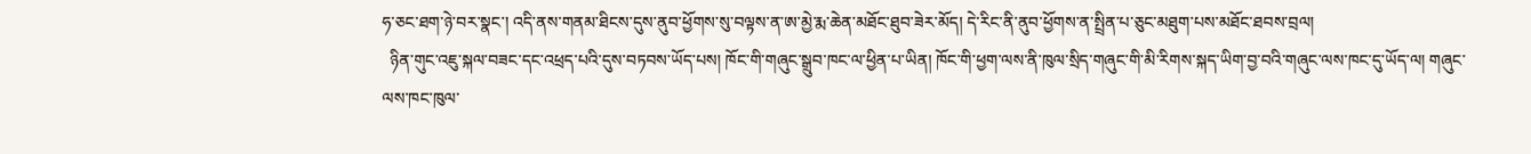ཧ་ཅང་ཐག་ཉེ་བར་སྣང་། འདི་ནས་གནམ་ཐིངས་དུས་ནུབ་ཕྱོགས་སུ་བལྟས་ན་ཨ་མྱེ་རྨ་ཆེན་མཐོང་ཐུབ་ཟེར་མོད། དེ་རིང་ནི་ནུབ་ཕྱོགས་ན་སྤྲིན་པ་ཅུང་མཐུག་པས་མཐོང་ཐབས་བྲལ།
  ཉིན་གུང་འཇུ་སྐལ་བཟང་དང་འཕྲད་པའི་དུས་བཏབས་ཡོད་པས། ཁོང་གི་གཞུང་སྒྲུབ་ཁང་ལ་ཕྱིན་པ་ཡིན། ཁོང་གི་ཕྱག་ལས་ནི་ཁུལ་སྲིད་གཞུང་གི་མི་རིགས་སྐད་ཡིག་བྱ་བའི་གཞུང་ལས་ཁང་དུ་ཡོད་ལ། གཞུང་ལས་ཁང་ཁུལ་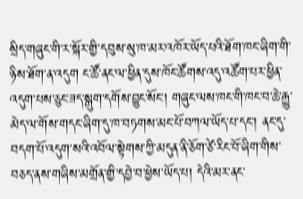སྲིད་གཞུང་གི་ར་སྐོར་གྱི་དབུས་སུ་ཁ་མར་འཁོར་ཡོད་པའི་ཐོག་ཁང་ཞིག་གི་ཉིས་ཐོག་ན་འདུག ང་ཚོ་ནང་ལ་ཕྱིན་དུས་ཁོང་ཚོགས་འདུ་འཚོག་པར་ཕྱིན་འདུག་པས་ཅུང་ཟད་སྒུག་དགོས་བྱུང་སོང་། གཞུང་ལས་ཁང་གི་ཁང་བ་ཆེ་རྒྱུ་མེད་ལ་གོས་གདང་ཞིག་དུ་ཁ་བཏགས་མང་པོ་བཀལ་ཡོད་པ་དང་། ནང་དུ་བདག་པོ་འདུག་སའི་འབོལ་སྟེགས་ཀྱི་མདུན་ནི་ཅོག་ཙེ་རིང་བོ་ཞིག་གིས་བཅད་ནས་གཞིས་མགྲོན་གྱི་དབྱེ་བ་ཕྱེས་ཡོད་པ། དེའི་མར་ནང་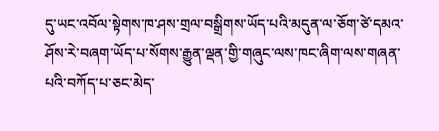དུ་ཡང་འབོལ་སྟེགས་ཁ་ཤས་གྲལ་བསྒྲིགས་ཡོད་པའི་མདུན་ལ་ཅོག་ཙེ་དམའ་ཤོས་རེ་བཞག་ཡོད་པ་སོགས་རྒྱུན་ལྡན་གྱི་གཞུང་ལས་ཁང་ཞིག་ལས་གཞན་པའི་བཀོད་པ་ཅང་མེད་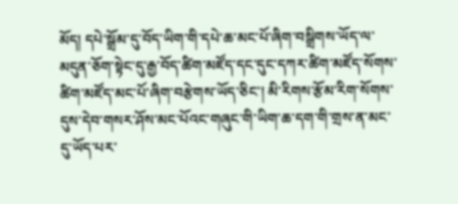མོད། དཔེ་སྒྲོམ་དུ་བོད་ཡིག་གི་དཔེ་ཆ་མང་པོ་ཞིག་བསྒྲིགས་ཡོད་ལ་མདུན་ཅོག་སྟེང་དུ་རྒྱ་བོད་ཚིག་མཛོད་དང་དུང་དཀར་ཚིག་མཛོད་སོགས་ཚིག་མཛོད་མང་པོ་ཞིག་བརྩེགས་ཡོད་ཅིང་། མི་རིགས་རྩོམ་རིག་སོགས་དུས་དེབ་གསར་ཤོས་མང་པོའང་གཞུང་གི་ཡིག་ཆ་དག་གི་གྲས་ན་མང་དུ་ཡོད་པར་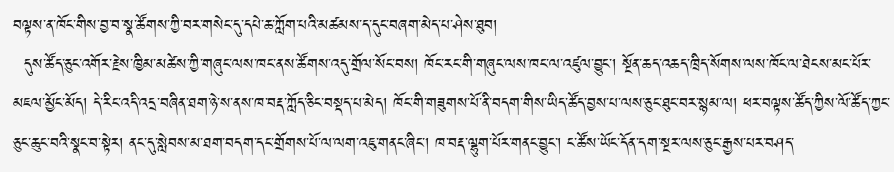བལྟས་ན་ཁོང་གིས་བྱ་བ་སྣ་ཚོགས་ཀྱི་བར་གསེང་དུ་དཔེ་ཆ་ཀློག་པའི་མཚམས་ད་དུང་བཞག་མེད་པ་ཤེས་ཐུབ།
  དུས་ཚོད་ཅུང་འགོར་རྗེས་ཁྱིམ་མཚེས་ཀྱི་གཞུང་ལས་ཁང་ནས་ཚོགས་འདུ་གྲོལ་སོང་བས། ཁོང་རང་གི་གཞུང་ལས་ཁང་ལ་འཛུལ་བྱུང་། སྔོན་ཆད་འཆད་ཁྲིད་སོགས་ལས་ཁོང་ལ་ཐེངས་མང་པོར་མཇལ་མྱོང་མོད། དེ་རིང་འདི་འདྲ་བཞིན་ཐག་ཉེ་ས་ནས་ཁ་བརྡ་ཀློད་ཅིང་བསྡད་པ་མེད། ཁོང་གི་གཟུགས་པོ་ནི་བདག་གིས་ཡིད་ཚོད་བྱས་པ་ལས་ཅུང་ཐུང་བར་སྙམ་ལ། ཕར་བལྟས་ཚོད་ཀྱིས་ལོ་ཚོད་ཀྱང་ཅུང་ཆུང་བའི་སྣང་བ་སྟེར། ནང་དུ་སླེབས་མ་ཐག་བདག་དང་གྲོགས་པོ་ལ་ལག་འཇུ་གནང་ཞིང་། ཁ་བརྡ་ལྷུག་པོར་གནང་བྱུང་། ང་ཚོས་ཡོང་དོན་དག་སྔར་ལས་ཅུང་རྒྱས་པར་བཤད་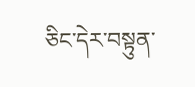ཅིང་དེར་བསྟུན་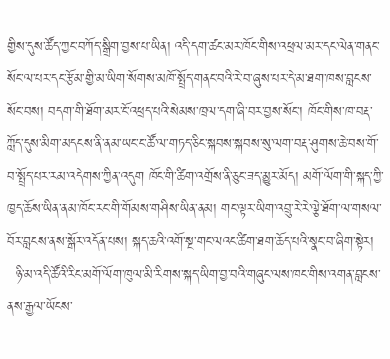གྱིས་དུས་ཚོད་ཀྱང་བཀོད་སྒྲིག་བྱས་པ་ཡིན། འདི་དག་ཚང་མར་ཁོང་གིས་འཕྲལ་མར་དང་ལེན་གནང་སོང་ལ་པར་དང་རྩོམ་གྱི་མ་ཡིག་སོགས་མཁོ་སྤྲོད་གནང་བའི་རེ་བ་ཞུས་པར་དེ་མ་ཐག་ཁས་བླངས་སོང་བས། བདག་གི་ཐོག་མར་ངོ་འཕྲད་པའི་སེམས་ཁྲལ་དག་ཞི་བར་བྱས་སོང་། ཁོང་གིས་ཁ་བརྡ་ཀློད་དུས་མིག་མདངས་ནི་ནམ་ཡང་ང་ཚོ་ལ་གཏད་ཅིང་སྐབས་སྐབས་སུ་ལག་བརྡ་ཤུགས་ཆེ་བས་གོ་བ་སྤྲོད་པར་རམ་འདེགས་ཀྱིན་འདུག ཁོང་གི་ཚིག་འགྲོས་ནི་ཅུང་ཟད་མྱུར་མོད། མགོ་ལོག་གི་སྐད་ཀྱི་ཁྱད་ཆོས་ཡིན་ནམ་ཁོང་རང་གི་གོམས་གཤིས་ཡིན་ནམ། གང་ལྟར་ཡིག་འབྲུ་རེ་རེ་ལྕེ་ཐོག་ལ་གསལ་བོར་བླངས་ནས་སྒོར་འདོན་པས། སྐད་ཆའི་འགོ་སྔ་གང་ལའང་ཚིག་ཐག་ཆོད་པའི་སྣང་བ་ཞིག་སྟེར།
  ཉི་མ་འདི་ཚོའི་རིང་མགོ་ལོག་ཁུལ་མི་རིགས་སྐད་ཡིག་བྱ་བའི་གཞུང་ལས་ཁང་གིས་འགན་བླངས་ནས་རྒྱལ་ཡོངས་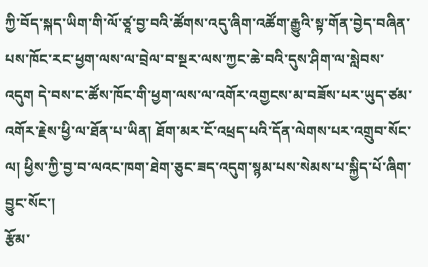ཀྱི་བོད་སྐད་ཡིག་གི་ལོ་ཙཱ་བྱ་བའི་ཚོགས་འདུ་ཞིག་འཚོག་རྒྱུའི་སྟ་གོན་བྱེད་བཞིན་པས་ཁོང་རང་ཕྱག་ལས་ལ་བྲེལ་བ་སྔར་ལས་ཀྱང་ཆེ་བའི་དུས་ཤིག་ལ་སླེབས་འདུག དེ་བས་ང་ཚོས་ཁོང་གི་ཕྱག་ལས་ལ་འགོར་འགྱངས་མ་བཟོས་པར་ཡུད་ཙམ་འགོར་རྗེས་ཕྱི་ལ་ཐོན་པ་ཡིན། ཐོག་མར་ངོ་འཕྲད་པའི་དོན་ལེགས་པར་འགྲུབ་སོང་ལ། ཕྱིས་ཀྱི་བྱ་བ་ལའང་ཁག་ཐེག་ཅུང་ཟད་འདུག་སྙམ་པས་སེམས་པ་སྐྱིད་པོ་ཞིག་བྱུང་སོང་།
རྩོམ་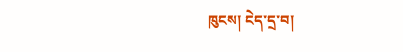ཁུངས། ངེད་དྲ་བ།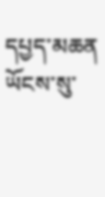དཔྱད་མཆན ཡོངས་སུ་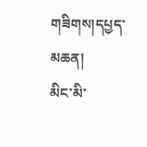གཟིགས།དཔྱད་མཆན།
མིང་མི་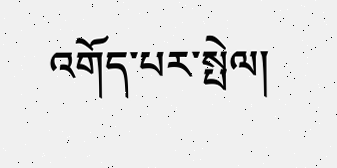འགོད་པར་སྤེལ།